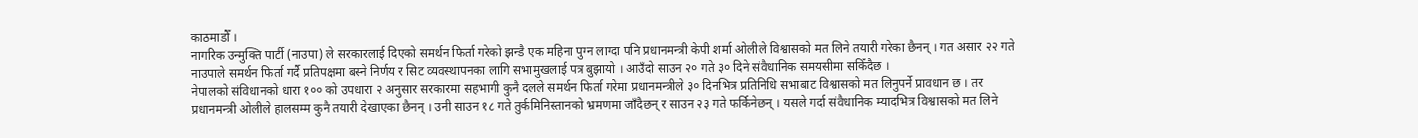काठमाडौँ ।
नागरिक उन्मुक्ति पार्टी (नाउपा) ले सरकारलाई दिएको समर्थन फिर्ता गरेको झन्डै एक महिना पुग्न लाग्दा पनि प्रधानमन्त्री केपी शर्मा ओलीले विश्वासको मत लिने तयारी गरेका छैनन् । गत असार २२ गते नाउपाले समर्थन फिर्ता गर्दै प्रतिपक्षमा बस्ने निर्णय र सिट व्यवस्थापनका लागि सभामुखलाई पत्र बुझायो । आउँदो साउन २० गते ३० दिने संवैधानिक समयसीमा सकिँदैछ ।
नेपालको संविधानको धारा १०० को उपधारा २ अनुसार सरकारमा सहभागी कुनै दलले समर्थन फिर्ता गरेमा प्रधानमन्त्रीले ३० दिनभित्र प्रतिनिधि सभाबाट विश्वासको मत लिनुपर्ने प्रावधान छ । तर प्रधानमन्त्री ओलीले हालसम्म कुनै तयारी देखाएका छैनन् । उनी साउन १८ गते तुर्कमिनिस्तानको भ्रमणमा जाँदैछन् र साउन २३ गते फर्किनेछन् । यसले गर्दा संवैधानिक म्यादभित्र विश्वासको मत लिने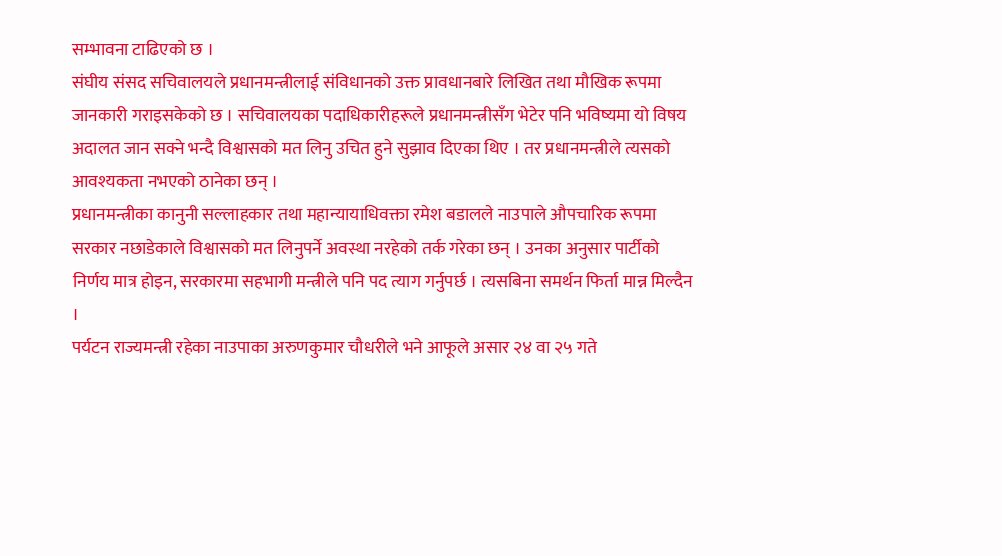सम्भावना टाढिएको छ ।
संघीय संसद सचिवालयले प्रधानमन्त्रीलाई संविधानको उक्त प्रावधानबारे लिखित तथा मौखिक रूपमा जानकारी गराइसकेको छ । सचिवालयका पदाधिकारीहरूले प्रधानमन्त्रीसँग भेटेर पनि भविष्यमा यो विषय अदालत जान सक्ने भन्दै विश्वासको मत लिनु उचित हुने सुझाव दिएका थिए । तर प्रधानमन्त्रीले त्यसको आवश्यकता नभएको ठानेका छन् ।
प्रधानमन्त्रीका कानुनी सल्लाहकार तथा महान्यायाधिवक्ता रमेश बडालले नाउपाले औपचारिक रूपमा सरकार नछाडेकाले विश्वासको मत लिनुपर्ने अवस्था नरहेको तर्क गरेका छन् । उनका अनुसार पार्टीको निर्णय मात्र होइन, सरकारमा सहभागी मन्त्रीले पनि पद त्याग गर्नुपर्छ । त्यसबिना समर्थन फिर्ता मान्न मिल्दैन ।
पर्यटन राज्यमन्त्री रहेका नाउपाका अरुणकुमार चौधरीले भने आफूले असार २४ वा २५ गते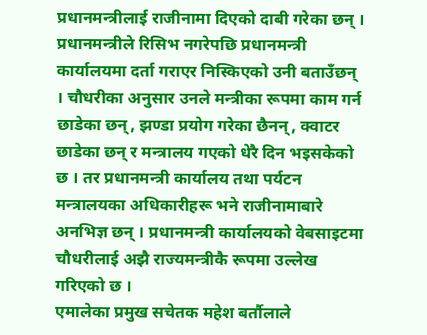प्रधानमन्त्रीलाई राजीनामा दिएको दाबी गरेका छन् । प्रधानमन्त्रीले रिसिभ नगरेपछि प्रधानमन्त्री कार्यालयमा दर्ता गराएर निस्किएको उनी बताउँछन् । चौधरीका अनुसार उनले मन्त्रीका रूपमा काम गर्न छाडेका छन्, झण्डा प्रयोग गरेका छैनन्, क्वाटर छाडेका छन् र मन्त्रालय गएको धेरै दिन भइसकेको छ । तर प्रधानमन्त्री कार्यालय तथा पर्यटन मन्त्रालयका अधिकारीहरू भने राजीनामाबारे अनभिज्ञ छन् । प्रधानमन्त्री कार्यालयको वेबसाइटमा चौधरीलाई अझै राज्यमन्त्रीकै रूपमा उल्लेख गरिएको छ ।
एमालेका प्रमुख सचेतक महेश बर्तौलाले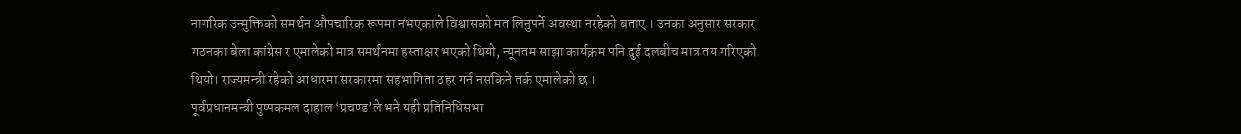नागरिक उन्मुक्तिको समर्थन औपचारिक रूपमा नभएकाले विश्वासको मत लिनुपर्ने अवस्था नरहेको बताए । उनका अनुसार सरकार गठनका बेला कांग्रेस र एमालेको मात्र समर्थनमा हस्ताक्षर भएको थियो, न्यूनतम साझा कार्यक्रम पनि दुई दलबीच मात्र तय गरिएको थियो। राज्यमन्त्री रहेको आधारमा सरकारमा सहभागिता ठहर गर्न नसकिने तर्क एमालेको छ ।
पूर्वप्रधानमन्त्री पुष्पकमल दाहाल ‘प्रचण्ड’ले भने यही प्रतिनिधिसभा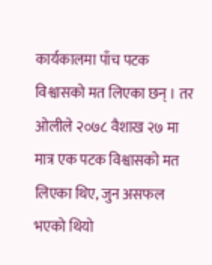कार्यकालमा पाँच पटक विश्वासको मत लिएका छन् । तर ओलीले २०७८ वैशाख २७ मा मात्र एक पटक विश्वासको मत लिएका थिए, जुन असफल भएको थियो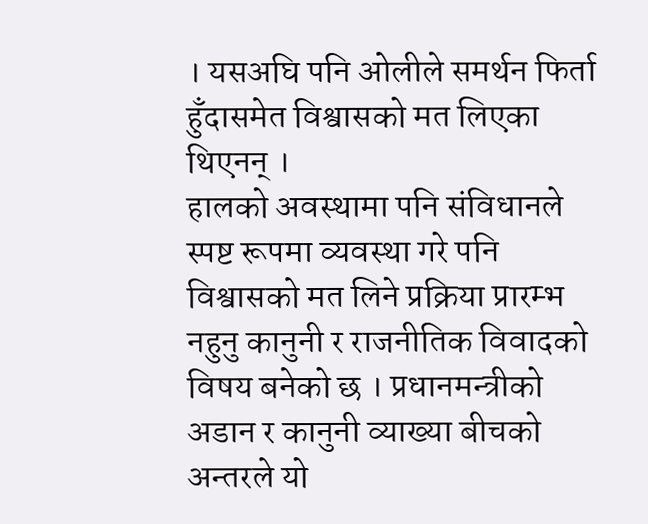। यसअघि पनि ओलीले समर्थन फिर्ता हुँदासमेत विश्वासको मत लिएका थिएनन् ।
हालको अवस्थामा पनि संविधानले स्पष्ट रूपमा व्यवस्था गरे पनि विश्वासको मत लिने प्रक्रिया प्रारम्भ नहुनु कानुनी र राजनीतिक विवादको विषय बनेको छ । प्रधानमन्त्रीको अडान र कानुनी व्याख्या बीचको अन्तरले यो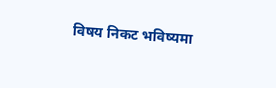विषय निकट भविष्यमा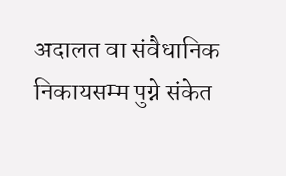अदालत वा संवैधानिक निकायसम्म पुग्ने संकेत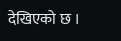देखिएको छ ।